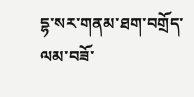དྷ་སར་གནམ་ཐག་བགྲོད་ལམ་བཟོ་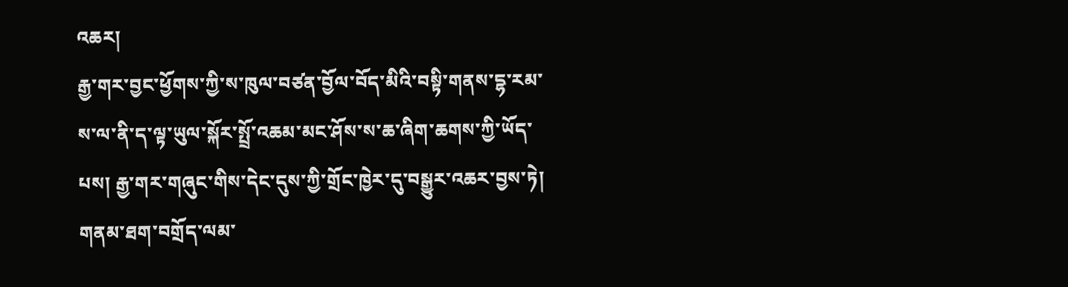འཆར།
རྒྱ་གར་བྱང་ཕྱོགས་ཀྱི་ས་ཁུལ་བཙན་བྱོལ་བོད་མིའི་བསྟི་གནས་དྷ་རམ་ས་ལ་ནི་ད་ལྟ་ཡུལ་སྐོར་སྤྲོ་འཆམ་མང་ཤོས་ས་ཆ་ཞིག་ཆགས་ཀྱི་ཡོད་པས། རྒྱ་གར་གཞུང་གིས་དེང་དུས་ཀྱི་གྲོང་ཁྱེར་དུ་བསྒྱུར་འཆར་བྱས་ཏེ། གནམ་ཐག་བགྲོད་ལམ་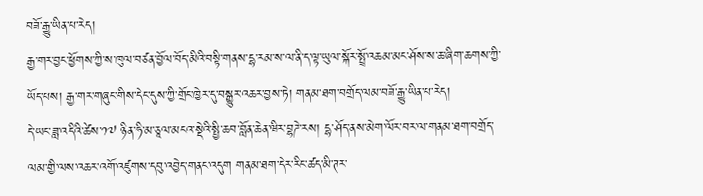བཟོ་རྒྱུ་ཡིན་པ་རེད།
རྒྱ་གར་བྱང་ཕྱོགས་ཀྱི་ས་ཁུལ་བཙན་བྱོལ་བོད་མིའི་བསྟི་གནས་དྷ་རམ་ས་ལ་ནི་ད་ལྟ་ཡུལ་སྐོར་སྤྲོ་འཆམ་མང་ཤོས་ས་ཆ་ཞིག་ཆགས་ཀྱི་ཡོད་པས། རྒྱ་གར་གཞུང་གིས་དེང་དུས་ཀྱི་གྲོང་ཁྱེར་དུ་བསྒྱུར་འཆར་བྱས་ཏེ། གནམ་ཐག་བགྲོད་ལམ་བཟོ་རྒྱུ་ཡིན་པ་རེད།
དེ་ཡང་ཟླ་འདིའི་ཚེས་༡༧ ཉིན་ཧི་མ་ཅཱལ་མངའ་སྡེའི་སྤྱི་ཆབ་བློན་ཆེན་ཝིར་བྷཌེ་རས། དྷ་ཤོད་ནས་མེག་ལོར་བར་ལ་གནམ་ཐག་བགྲོད་ལམ་གྱི་ལས་འཆར་འགོ་འཛུགས་དབུ་འབྱེད་གནང་འདུག གནམ་ཐག་དེར་རིང་ཚད་མི་ཊར་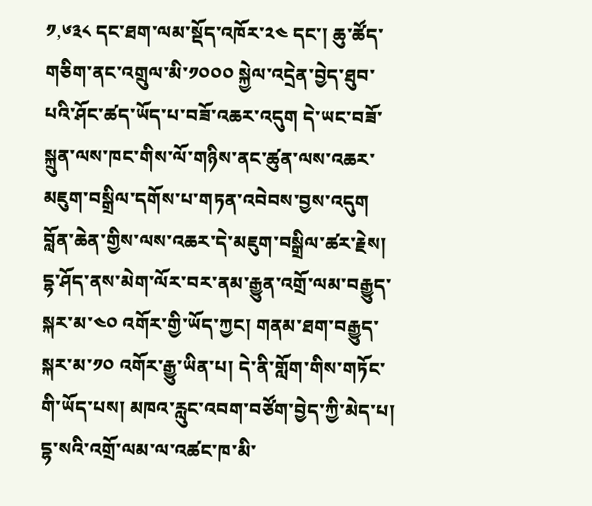༡,༦༣༨ དང་ཐག་ལམ་སྡོད་འཁོར་༢༤ དང་། ཆུ་ཚོད་གཅིག་ནང་འགྲུལ་མི་༡༠༠༠ སྐྱེལ་འདྲེན་བྱེད་ཐུབ་པའི་ཤོང་ཚད་ཡོད་པ་བཟོ་འཆར་འདུག དེ་ཡང་བཟོ་སྐྲུན་ལས་ཁང་གིས་ལོ་གཉིས་ནང་ཚུན་ལས་འཆར་མཇུག་བསྒྲིལ་དགོས་པ་གཏན་འབེབས་བྱས་འདུག
བློན་ཆེན་གྱིས་ལས་འཆར་དེ་མཇུག་བསྒྲིལ་ཚར་རྗེས། དྷ་ཤོད་ནས་མེག་ལོར་བར་ནམ་རྒྱུན་འགྲོ་ལམ་བརྒྱུད་སྐར་མ་༤༠ འགོར་གྱི་ཡོད་ཀྱང། གནམ་ཐག་བརྒྱུད་སྐར་མ་༡༠ འགོར་རྒྱུ་ཡིན་པ། དེ་ནི་གློག་གིས་གཏོང་གི་ཡོད་པས། མཁའ་རླུང་འབག་བཙོག་བྱེད་ཀྱི་མེད་པ། དྷ་སའི་འགྲོ་ལམ་ལ་འཚང་ཁ་མི་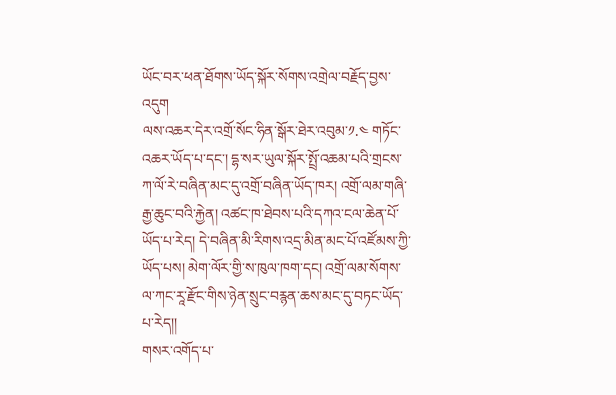ཡོང་བར་ཕན་ཐོགས་ཡོད་སྐོར་སོགས་འགྲེལ་བརྗོད་བྱས་འདུག
ལས་འཆར་དེར་འགྲོ་སོང་ཧིན་སྒོར་ཐེར་འབུམ་༡.༤ གཏོང་འཆར་ཡོད་པ་དང་། དྷ་སར་ཡུལ་སྐོར་སྤྲོ་འཆམ་པའི་གྲངས་ཀ་ལོ་རེ་བཞིན་མང་དུ་འགྲོ་བཞིན་ཡོད་ཁར། འགྲོ་ལམ་གཞི་རྒྱ་ཆུང་བའི་རྐྱེན། འཚང་ཁ་ཐེབས་པའི་དཀའ་ངལ་ཆེན་པོ་ཡོད་པ་རེད། དེ་བཞིན་མི་རིགས་འདྲ་མིན་མང་པོ་འཛོམས་ཀྱི་ཡོད་པས། མེག་ལོར་གྱི་ས་ཁུལ་ཁག་དང། འགྲོ་ལམ་སོགས་ལ་ཀང་རཱ་རྫོང་གིས་ཉེན་སྲུང་བརྙན་ཆས་མང་དུ་བཏང་ཡོད་པ་རེད།།
གསར་འགོད་པ་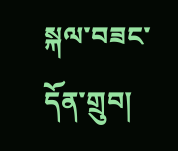སྐལ་བཟང་དོན་གྲུབ།